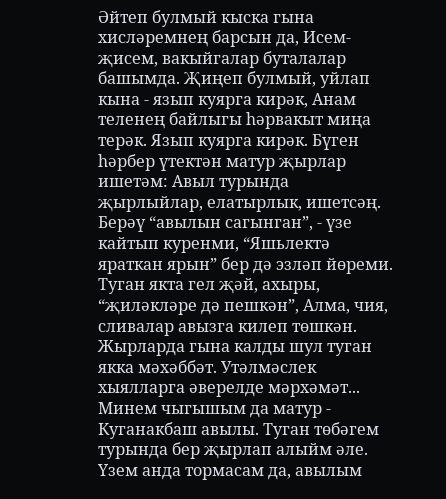Әйтеп булмый кыска гына хисләремнең барсын да, Исем-җисем, вакыйгалар буталалар башымда. Җиңеп булмый, уйлап кына - язып куярга кирәк, Анам теленең байлыгы һәрвакыт миңа терәк. Язып куярга кирәк. Бүген һәрбер үтектән матур җырлар ишетәм: Авыл турында җырлыйлар, елатырлык, ишетсәң. Берәү “авылын сагынган”, - үзе кайтып куренми, “Яшьлектә яраткан ярын” бер дә эзләп йөреми. Туган якта гел җәй, ахыры, “җиләкләре дә пешкән”, Алма, чия, сливалар авызга килеп төшкән. Жырларда гына калды шул туган якка мәхәббәт. Утәлмәслек хыялларга әверелде мәрхәмәт... Минем чыгышым да матур - Куганакбаш авылы. Туган төбәгем турында бер җырлап алыйм әле. Үзем анда тормасам да, авылым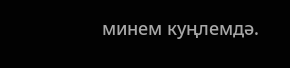минем куңлемдә.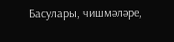Басулары, чишмәләре,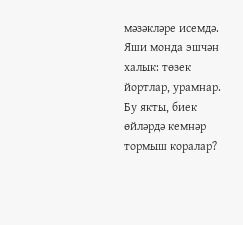мәзәкләре исемдә. Яши монда эшчән халык: төзек йортлар, урамнар. Бу якты, биек өйләрдә кемнәр тормыш коралар?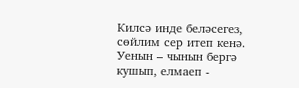Килсә инде беләсегез, сөйлим сер итеп кенә. Уенын – чынын бергә кушып, елмаеп -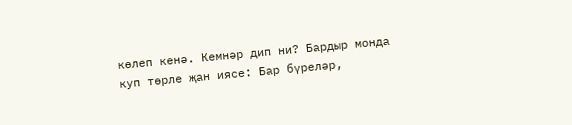көлеп кенә. Кемнәр дип ни? Бардыр монда куп төрле җан иясе: Бар бүреләр,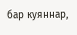бар куяннар,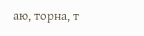аю, торна, т